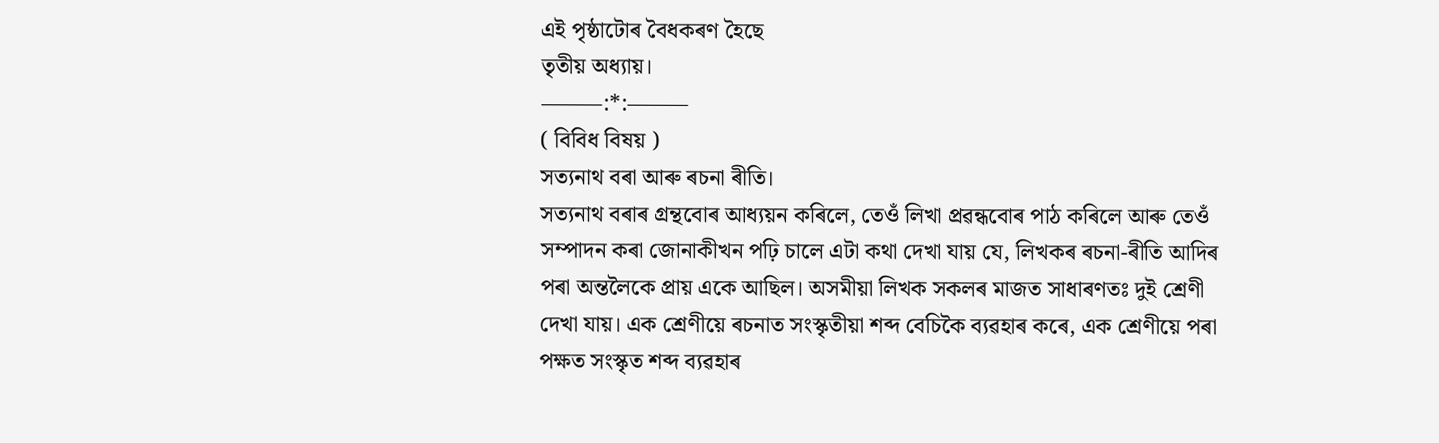এই পৃষ্ঠাটোৰ বৈধকৰণ হৈছে
তৃতীয় অধ্যায়।
⸻:*:⸻
( বিবিধ বিষয় )
সত্যনাথ বৰা আৰু ৰচনা ৰীতি।
সত্যনাথ বৰাৰ গ্ৰন্থবোৰ আধ্যয়ন কৰিলে, তেওঁ লিখা প্ৰৱন্ধবোৰ পাঠ কৰিলে আৰু তেওঁ সম্পাদন কৰা জোনাকীখন পঢ়ি চালে এটা কথা দেখা যায় যে, লিখকৰ ৰচনা-ৰীতি আদিৰ পৰা অন্তলৈকে প্ৰায় একে আছিল। অসমীয়া লিখক সকলৰ মাজত সাধাৰণতঃ দুই শ্ৰেণী দেখা যায়। এক শ্ৰেণীয়ে ৰচনাত সংস্কৃতীয়া শব্দ বেচিকৈ ব্যৱহাৰ কৰে, এক শ্ৰেণীয়ে পৰা পক্ষত সংস্কৃত শব্দ ব্যৱহাৰ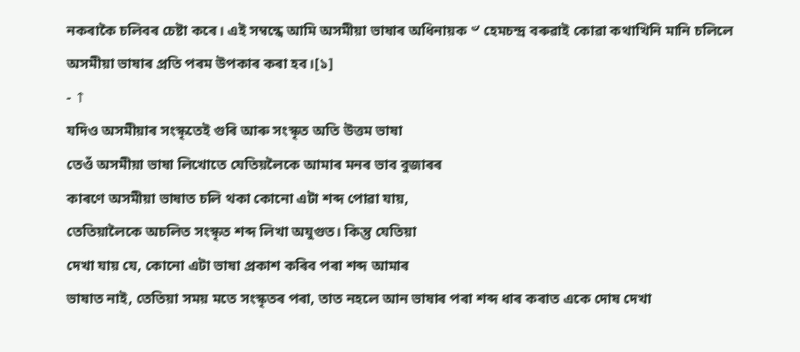নকৰাকৈ চলিবৰ চেষ্টা কৰে। এই সম্বন্ধে আমি অসমীয়া ভাষাৰ অধিনায়ক ৺ হেমচন্দ্ৰ বৰুৱাই কোৱা কথাখিনি মানি চলিলে অসমীয়া ভাষাৰ প্ৰতি পৰম উপকাৰ কৰা হব।[১]
- ↑
যদিও অসমীয়াৰ সংস্কৃতেই গুৰি আৰু সংস্কৃত অতি উত্তম ভাষা
তেওঁ অসমীয়া ভাষা লিখোতে যেতিয়লৈকে আমাৰ মনৰ ভাব বুজাৰৰ
কাৰণে অসমীয়া ভাষাত চলি থকা কোনো এটা শব্দ পোৱা যায়,
তেতিয়ালৈকে অচলিত সংস্কৃত শব্দ লিখা অযুগুত। কিন্তু যেতিয়া
দেখা যায় যে, কোনো এটা ভাষা প্ৰকাশ কৰিব পৰা শব্দ আমাৰ
ভাষাত নাই, তেতিয়া সময় মতে সংস্কৃতৰ পৰা, তাত নহলে আন ভাষাৰ পৰা শব্দ ধাৰ কৰাত একে দোষ দেখা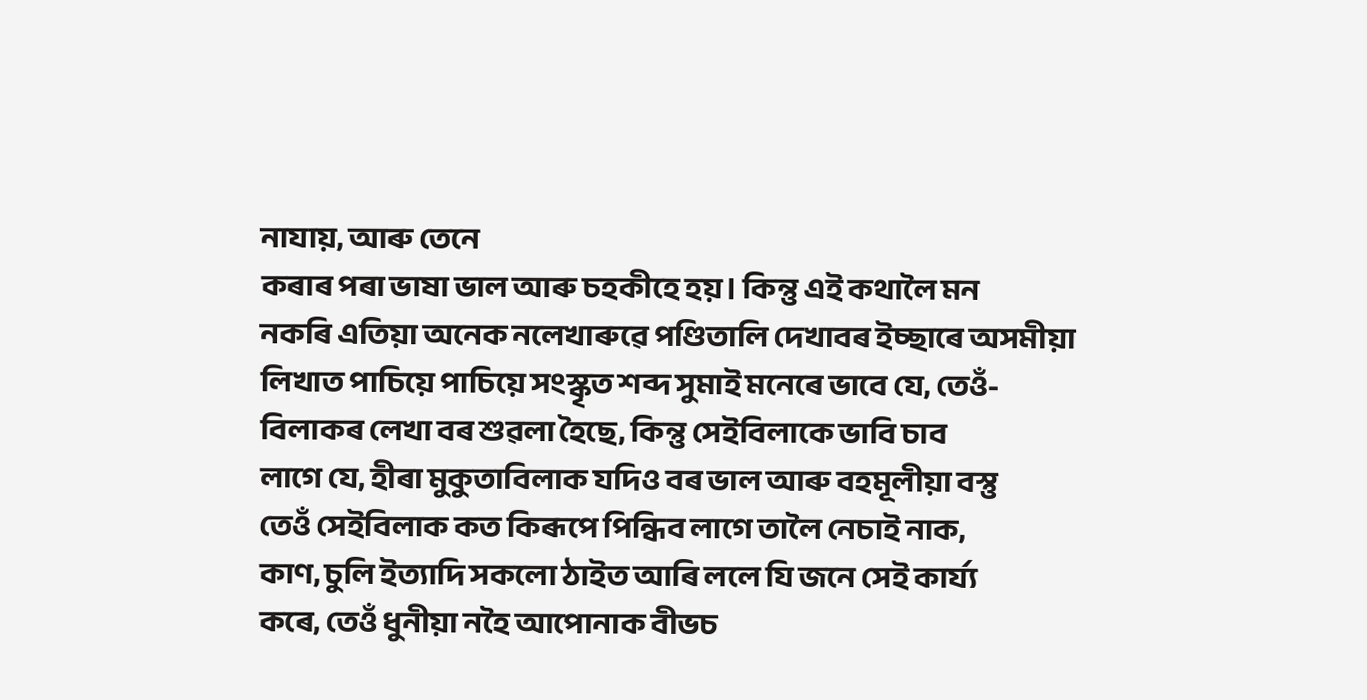নাযায়, আৰু তেনে
কৰাৰ পৰা ভাষা ভাল আৰু চহকীহে হয়। কিন্তু এই কথালৈ মন
নকৰি এতিয়া অনেক নলেখাৰুৱে পণ্ডিতালি দেখাবৰ ইচ্ছাৰে অসমীয়া
লিখাত পাচিয়ে পাচিয়ে সংস্কৃত শব্দ সুমাই মনেৰে ভাবে যে, তেওঁ-
বিলাকৰ লেখা বৰ শুৱলা হৈছে, কিন্তু সেইবিলাকে ভাবি চাব
লাগে যে, হীৰা মুকুতাবিলাক যদিও বৰ ভাল আৰু বহমূলীয়া বস্তু
তেওঁ সেইবিলাক কত কিৰূপে পিন্ধিব লাগে তালৈ নেচাই নাক,
কাণ, চুলি ইত্যাদি সকলো ঠাইত আৰি ললে যি জনে সেই কাৰ্য্য
কৰে, তেওঁ ধুনীয়া নহৈ আপোনাক বীভচ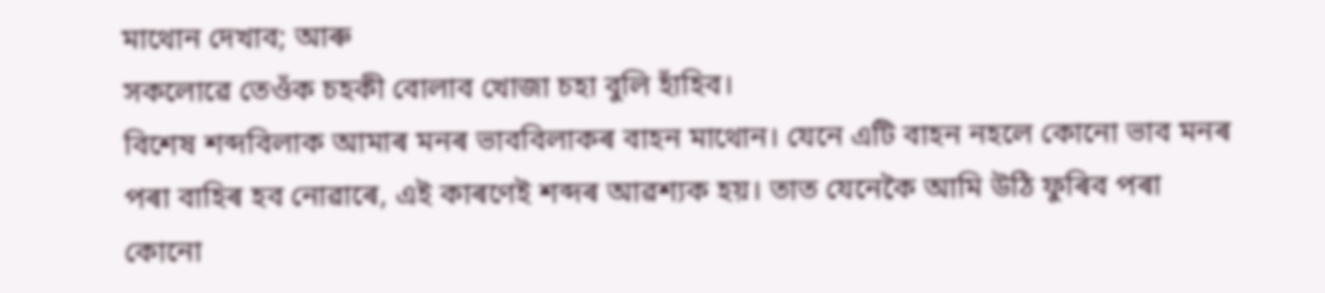মাথোন দেখাব; আৰু
সকলোৱে তেওঁক চহকী বোলাব খোজা চহা বুলি হাঁহিব।
বিশেষ শব্দবিলাক আমাৰ মনৰ ভাববিলাকৰ বাহন মাথোন। যেনে এটি বাহন নহলে কোনো ভাব মনৰ পৰা বাহিৰ হব নোৱাৰে, এই কাৰণেই শব্দৰ আৱশ্যক হয়। তাত যেনেকৈ আমি উঠি ফুৰিব পৰা কোনো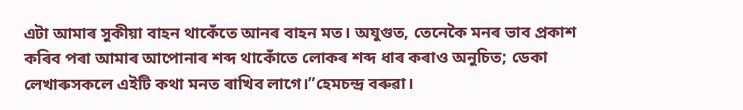এটা আমাৰ সুকীয়া বাহন থাকেঁতে আনৰ বাহন মত। অযুগুত, তেনেকৈ মনৰ ভাব প্ৰকাশ কৰিব পৰা আমাৰ আপোনাৰ শব্দ থাকোঁতে লোকৰ শব্দ ধাৰ কৰাও অনুচিত; ডেকা লেখাৰুসকলে এইটি কথা মনত ৰাখিব লাগে।”হেমচন্দ্ৰ বৰুৱা।